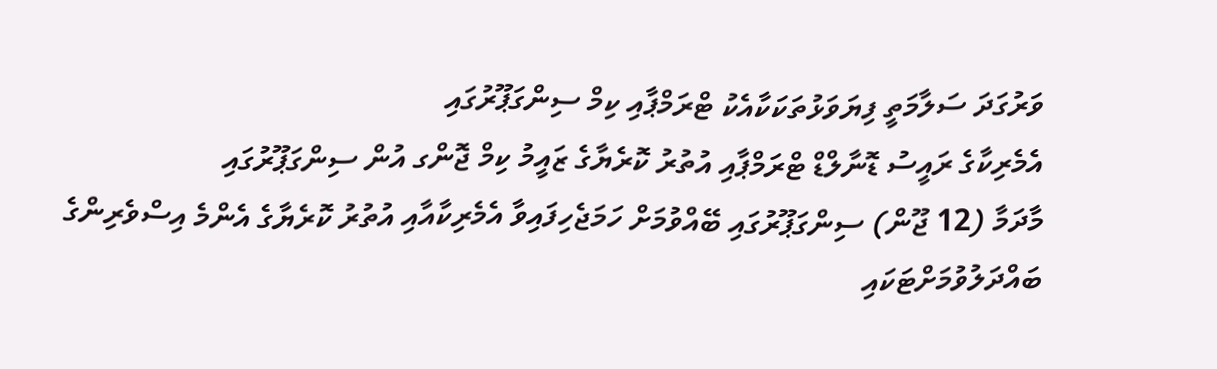ވަރުގަދަ ސަލާމަތީ ފިޔަވަޅުތަކަކާއެކު ޓްރަމްޕާއި ކިމް ސިންގަޕޫރުގައި
އެމެރިކާގެ ރައީސު ޑޮނާލްޑް ޓްރަމްޕާއި އުތުރު ކޮރެޔާގެ ޒައީމު ކިމް ޖޮންގ އުން ސިންގަޕޫރުގައި
މާދަމާ (12 ޖޫން) ސިންގަޕޫރުގައި ބޭއްވުމަށް ހަމަޖެހިފައިވާ އެމެރިކާއާއި އުތުރު ކޮރެޔާގެ އެންމެ އިސްވެރިންގެ ބައްދަލުވުމަށްޓަކައި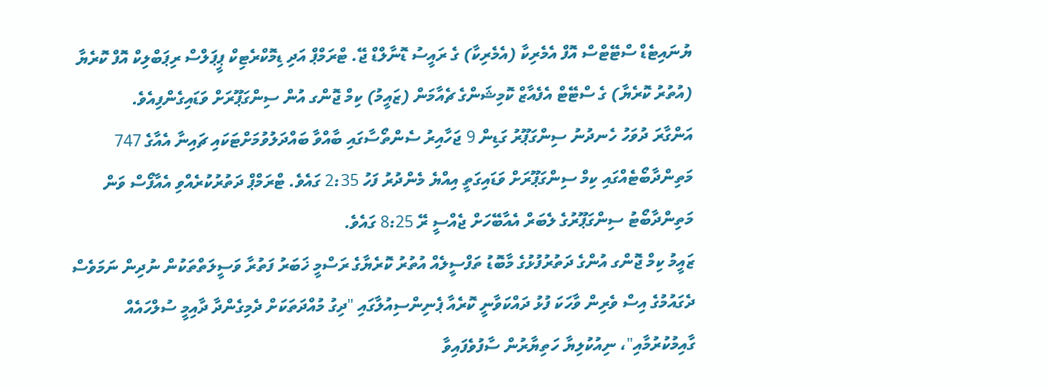ޔުނައިޓެޑް ސްޓޭޓްސް އޮފް އެމެރިކާ (އެމެރިކާ) ގެ ރައީސު ޑޮނާލްޑް ޖޭ. ޓްރަމްޕް އަދި ޑިމޮކްރެޓިކް ޕީޕަލްސް ރިޕަބްލިކް އޮފް ކޮރެޔާ (އުތުރު ކޮރެޔާ) ގެ ސްޓޭޓް އެފެއާޒް ކޮމިޝަންގެ ޗެއާމަން (ޒައީމު) ކިމް ޖޮންގ އުން ސިންގަޕޫރަށް ވަޑައިގެންފިއެވެ.
އަންގާރަ ދުވަހު ހެނދުނު ސިންގަޕޫރު ގަޑިން 9 ޖަހާއިރު ސެންތޯސާގައި ބާއްވާ ބައްދަލުވުމަށްޓަކައި ޗައިނާ އެއާގެ 747 މަތިންދާބޯޓެއްގައި ކިމް ސިންގަޕޫރަށް ވަޑައިގަތީ އިއްޔެ މެންދުރު ފަހު 2:35 ގައެވެ. ޓްރަމްޕް ދަތުރުކުރެއްވި އެއާފޯސް ވަން މަތިންދާބޯޓު ސިންގަޕޫރުގެ ލެބަރް އެއާބޭހަށް ޖެއްސީ ރޭ 8:25 ގައެވެ.
ޒައީމު ކިމް ޖޮންގ އުންގެ ދަތުރުފުޅުގެ މާބޮޑު ތަފްސީލެއް އުތުރު ކޮރެޔާގެ ރަސްމީ ޚަބަރު ފަތުރާ ވަސީލަތްތަކުން ނުދިން ނަމަވެސް ދެގައުމުގެ އިސް ވެރިން ވާހަކަ ފުޅު ދައްކަވާނީ ކޮރެއާ ޕެނިންސިއުލާގައި "ދިގު މުއްދަތަކަށް ދެމިގެންދާ ދާއިމީ ސުލްހައެއް ގާއިމުކުރުމާއި"، ނިއުކުލިޔާ ހަތިޔާރުން ސާފުވެފައިވާ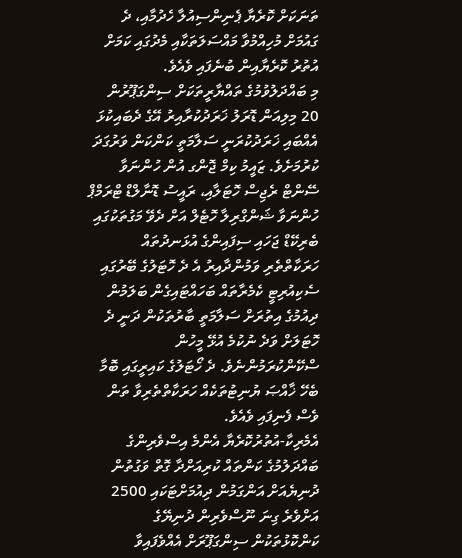ތަނަކަށް ކޮރެޔާ ޕެނިންސިއުލާ ހެދުމާއި، ދެ ގައުމަށް މުހިއްމުވާ މައްސަލަތަކާއި މެދުގައި ކަމަށް އުތުރު ކޮރެޔާއިން ބުނެފައި ވެއެވެ.
މި ބައްދަލުވުމުގެ ތައްޔާރީތަކަށް ސިންގަޕޫރުން 20 މިލިއަން ޑޮރަލު ޚަރަދުކުރާއިރު އޭގެ ދެބައިކުޅަ އެއްބައި ޚަރަދުކުރަނީ ސަލާމަތީ ކަންކަން ވަރުގަދަ ކުރުމަށެވެ. ޒައީމު ކިމް ޖޮންގ އުން ހުންނަވާ ސޭންޓް ރެޖިސް ހޮޓަލާއި، ރައީސު ޑޮނާލްޑް ޓްރަމްޕް ހުންނަވާ ޝަންގްރިލާ ހޮޓެލް އަށް ދެވޭ މަގުތަކުގައި ބެރިކޭޑް ޖަހައި ސިފައިންގެ އުޅަނދުތައް ހަރަކާތްތެރި ވަމުންދާއިރު އެ ދެ ހޮޓަލުގެ ބޭރުގައި ސެކިއުރިޓީ ކެމެރާތައް ބަހައްޓައިގެން ބަލަމުން ދިއުމުގެ އިތުރަށް ސަލާމަތީ ބާރުތަކުން ދަނީ ދެ ހޮޓަލަށް ވަދެ ނުކުމެ އުޅޭ މީހުން ސްކޭންކުރަމުންނެވެ. ދެ ހޯޓަލުގެ ކައިރީގައި ބޮމާ ބެހޭ ޚާއްޞަ ޔުނިޓުތަކެއް ހަރަކާތްތެރިވާ ތަން ވެސް ފެނިފައި ވެއެވެ.
އެމެރިކާ-އުތުރުކޮރެޔާ އެންމެ އިސްވެރިންގެ ބައްދަލުމުގެ ކަންތައް ކުރިއަށްދާ ގޮތް ވަގުތުން ދުނިޔެއަށް އަންގަމުން ދިއުމަށްޓަކައި 2500 އަށްވެރެ ގިނަ ނޫސްވެރިން ދުނިޔޭގެ ކަންކޮޅުތަކުން ސިންގަޕޫރަށް އެއްވެފައިވާ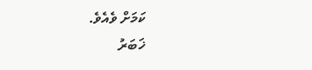ކަމަށް ވެއެވެ.
ޚަބަރު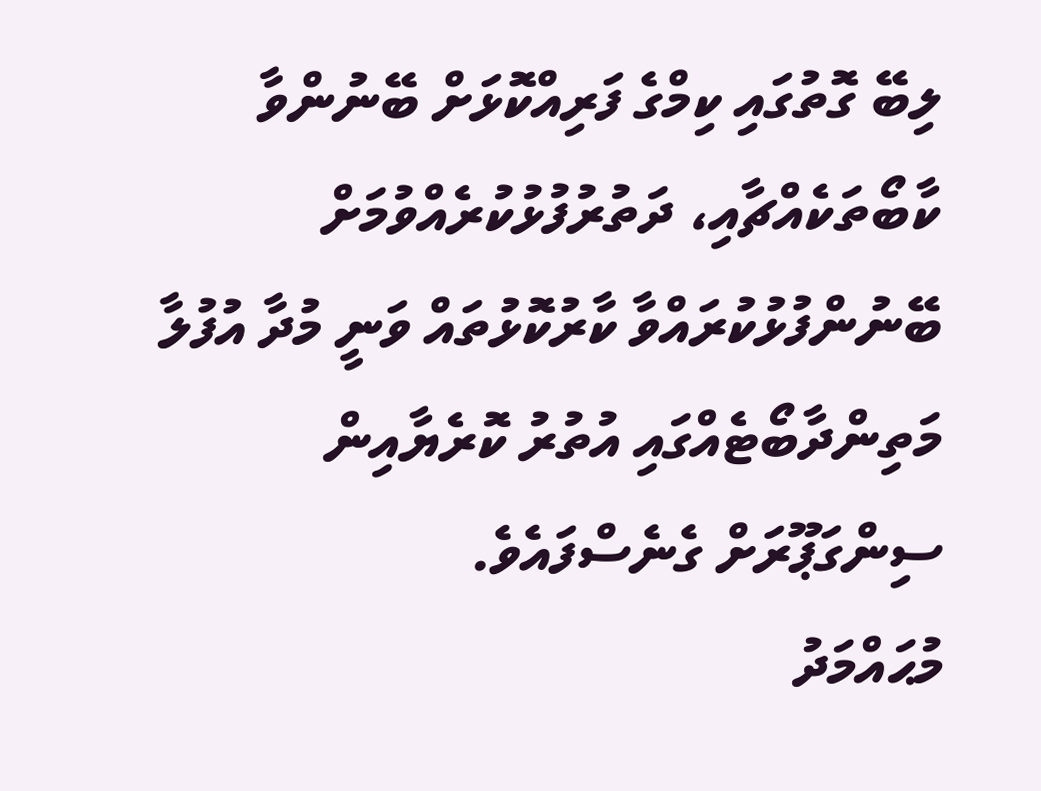ލިބޭ ގޮތުގައި ކިމްގެ ފަރިއްކޮޅަށް ބޭނުންވާ ކާބޯތަކެއްޗާއި، ދަތުރުފުޅުކުރެއްވުމަށް ބޭނުންފުޅުކުރައްވާ ކާރުކޮޅުތައް ވަނީ މުދާ އުފުލާ މަތިންދާބޯޓެއްގައި އުތުރު ކޮރެޔާއިން ސިންގަޕޫރަށް ގެނެސްފައެވެ.
މުޙައްމަދު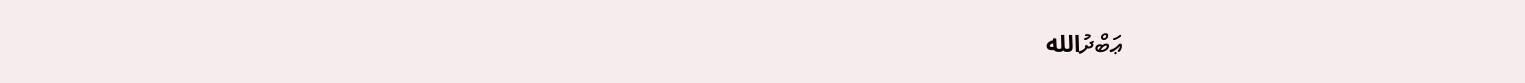ޢަބްދުالله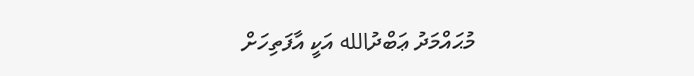މުޙައްމަދު ޢަބްދުالله އަކީ އާފަތިހަށް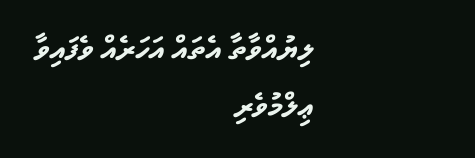ލިޔުއްވާތާ އެތައް އަހަރެއް ވެފައިވާ ޢިލްމުވެރި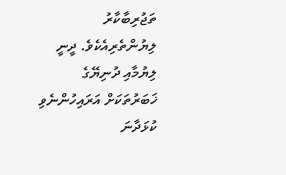ތަޖުރިބާކާރު ލިޔުންތެރިއެކެވެ. ދީނީ ލިޔުމާއި ދުނިޔޭގެ ޚަބަރުތަކަށް އަރައިހުންނެވި ކުޅަދާނަ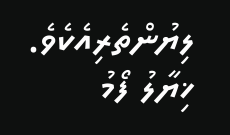ލިޔުންތެރިއެކެވެ.
ޚިޔާލު ފޯމު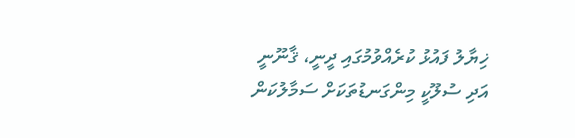ޚިޔާލު ފައުޅު ކުރެއްވުމުގައި ދީނީ، ޤާނޫނީ އަދި ސުލޫކީ މިންގަނޑުތަކަށް ސަމާލުކަން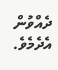ދެއްވުން އެދެމެވެ.